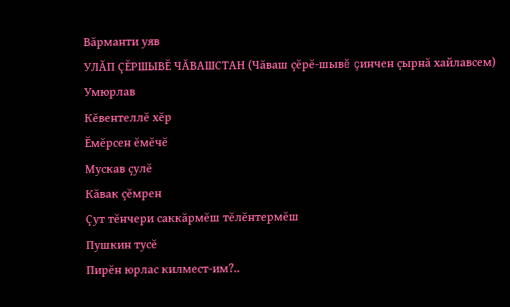Вăрманти уяв
УЛĂП ÇĔРШЫВĔ ЧĂВАШСТАН (Чăваш çĕрĕ-шывĕ çинчен çырнă хайлавсем)
Умюрлав
Кĕвентеллĕ хĕр
Ĕмĕрсен ĕмĕчĕ
Мускав çулĕ
Кăвак çĕмрен
Çут тĕнчери саккăрмĕш тĕлĕнтермĕш
Пушкин тусĕ
Пирĕн юрлас килмест-им?..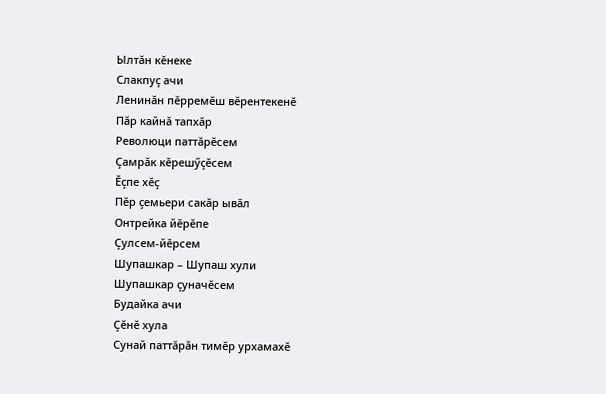Ылтăн кĕнеке
Слакпуç ачи
Ленинăн пĕрремĕш вĕрентекенĕ
Пăр кайнă тапхăр
Революци паттăрĕсем
Çамрăк кĕрешӳçĕсем
Ĕçпе хĕç
Пĕр çемьери сакăр ывăл
Онтрейка йĕрĕпе
Çулсем-йĕрсем
Шупашкар – Шупаш хули
Шупашкар çуначĕсем
Будайка ачи
Çĕнĕ хула
Сунай паттăрăн тимĕр урхамахĕ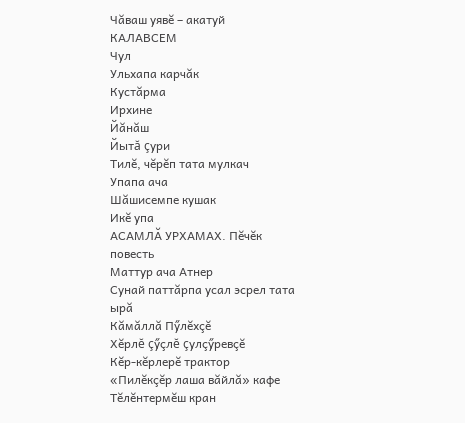Чăваш уявĕ – акатуй
КАЛАВСЕМ
Чул
Ульхапа карчăк
Кустăрма
Ирхине
Йăнăш
Йытă çури
Тилĕ, чĕрĕп тата мулкач
Упапа ача
Шăшисемпе кушак
Икĕ упа
АСАМЛĂ УРХАМАХ. Пĕчĕк повесть
Маттур ача Атнер
Сунай паттăрпа усал эсрел тата ырă
Кăмăллă Пӳлĕхçĕ
Хĕрлĕ çӳçлĕ çулçӳревçĕ
Кĕр-кĕрлерĕ трактор
«Пилĕкçĕр лаша вăйлă» кафе
Тĕлĕнтермĕш кран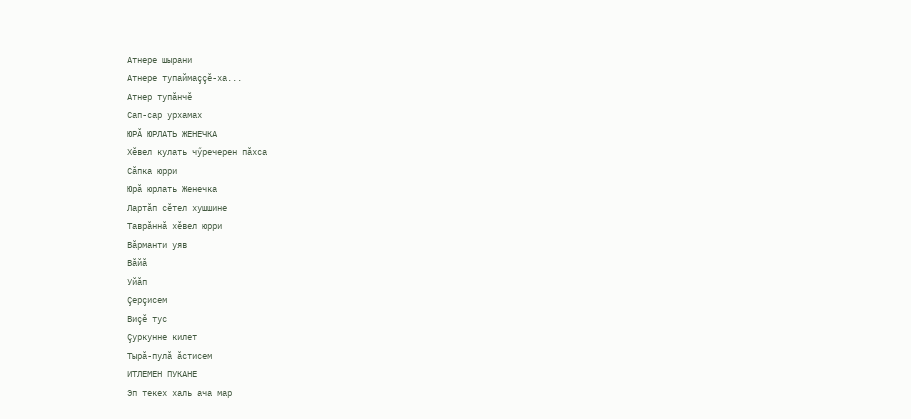Атнере шырани
Атнере тупаймаççĕ-ха...
Атнер тупăнчĕ
Сап-сар урхамах
ЮРĂ ЮРЛАТЬ ЖЕНЕЧКА
Хĕвел кулать чӳречерен пăхса
Сăпка юрри
Юрă юрлать Женечка
Лартăп сĕтел хушшине
Таврăннă хĕвел юрри
Вăрманти уяв
Вăйă
Уйăп
Çерçисем
Виçĕ тус
Çуркунне килет
Тырă-пулă ăстисем
ИТЛЕМЕН ПУКАНЕ
Эп текех халь ача мар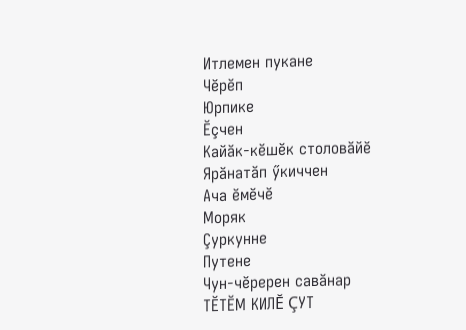Итлемен пукане
Чĕрĕп
Юрпике
Ĕçчен
Кайăк-кĕшĕк столовăйĕ
Ярăнатăп ӳкиччен
Ача ĕмĕчĕ
Моряк
Çуркунне
Путене
Чун-чĕререн савăнар
ТĔТĔМ КИЛĔ ÇУТ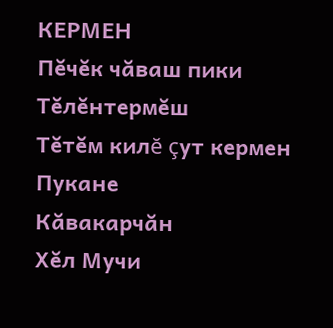КЕРМЕН
Пĕчĕк чăваш пики
Тĕлĕнтермĕш
Тĕтĕм килĕ çут кермен
Пукане
Кăвакарчăн
Хĕл Мучи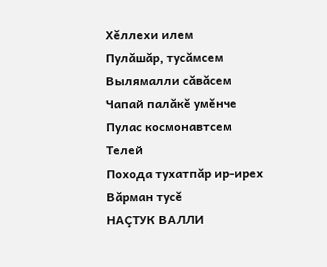Хĕллехи илем
Пулăшăр, тусăмсем
Вылямалли сăвăсем
Чапай палăкĕ умĕнче
Пулас космонавтсем
Телей
Похода тухатпăр ир-ирех
Вăрман тусĕ
НАÇТУК ВАЛЛИ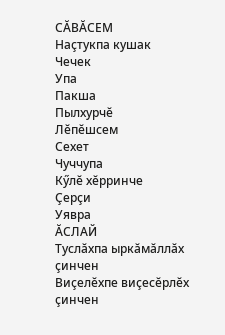СĂВĂСЕМ
Наçтукпа кушак
Чечек
Упа
Пакша
Пылхурчĕ
Лĕпĕшсем
Сехет
Чуччупа
Кӳлĕ хĕрринче
Çерçи
Уявра
ĂСЛАЙ
Туслăхпа ыркăмăллăх çинчен
Виçелĕхпе виçесĕрлĕх çинчен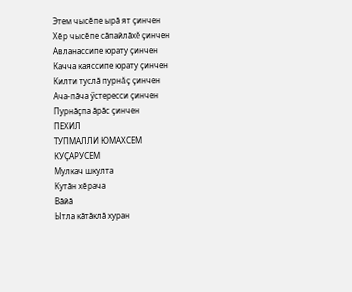Этем чысĕпе ырă ят çинчен
Хĕр чысĕпе сăпайлăхĕ çинчен
Авланассипе юрату çинчен
Качча каяссипе юрату çинчен
Килти туслă пурнăç çинчен
Ача-пăча ӳстересси çинчен
Пурнăçпа ăрăс çинчен
ПЕХИЛ
ТУПМАЛЛИ ЮМАХСЕМ
КУÇАРУСЕМ
Мулкач шкулта
Кутăн хĕрача
Вăйă
Ытла кăтăклă хуран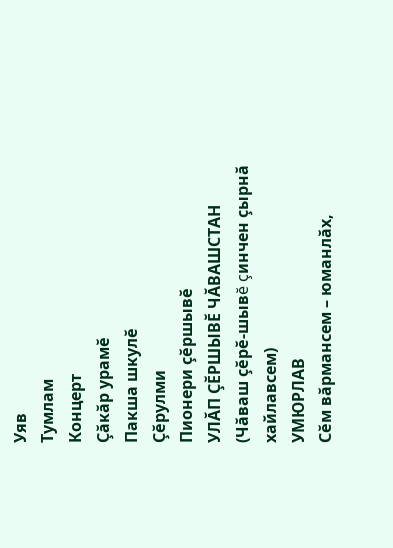Уяв
Тумлам
Концерт
Çăкăр урамĕ
Пакша шкулĕ
Çĕрулми
Пионери çĕршывĕ
УЛĂП ÇĔРШЫВĔ ЧĂВАШСТАН
(Чăваш çĕрĕ-шывĕ çинчен çырнă хайлавсем)
УМЮРЛАВ
Сĕм вăрмансем – юманлăх,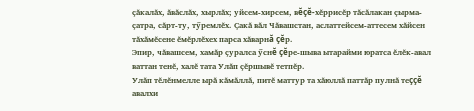çăкалăх, ăвăслăх, хырлăх; уйсем-хирсем, вĕçĕ-хĕррисĕр тăсăлакан çырма-çатра, сăрт-ту, тӳремлĕх. Çакă вăл Чăвашстан, аслаттейсем-аттесем хăйсен тăхăмĕсене ĕмĕрлĕхех парса хăварнă çĕр.
Эпир, чăвашсем, хамăр çуралса ӳснĕ çĕре-шыва ытарайми юратса ĕлĕк-авал ваттан тенĕ, халĕ тата Улăп çĕршывĕ тетпĕр.
Улăп тĕлĕнмелле ырă кăмăллă, питĕ маттур та хăюллă паттăр пулнă теççĕ авалхи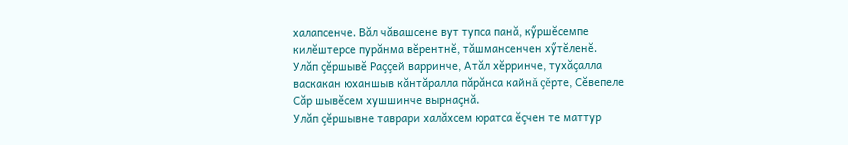халапсенче. Вăл чăвашсене вут тупса панă, кӳршĕсемпе килĕштерсе пурăнма вĕрентнĕ, тăшмансенчен хӳтĕленĕ.
Улăп çĕршывĕ Раççей варринче, Атăл хĕрринче, тухăçалла васкакан юханшыв кăнтăралла пăрăнса кайнă çĕрте, Сĕвепеле Сăр шывĕсем хушшинче вырнаçнă.
Улăп çĕршывне таврари халăхсем юратса ĕçчен те маттур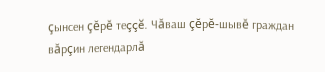çынсен çĕрĕ теççĕ. Чăваш çĕрĕ-шывĕ граждан вăрçин легендарлă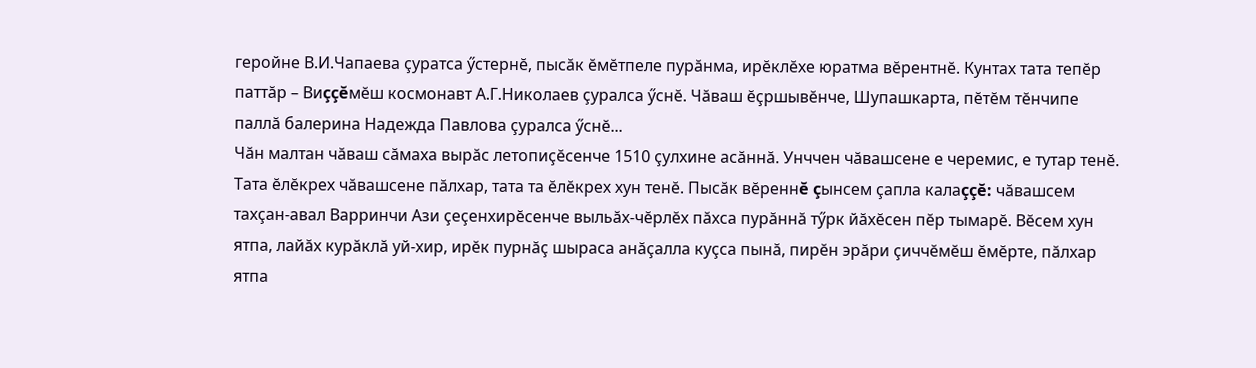геройне В.И.Чапаева çуратса ӳстернĕ, пысăк ĕмĕтпеле пурăнма, ирĕклĕхе юратма вĕрентнĕ. Кунтах тата тепĕр паттăр – Виççĕмĕш космонавт А.Г.Николаев çуралса ӳснĕ. Чăваш ĕçршывĕнче, Шупашкарта, пĕтĕм тĕнчипе паллă балерина Надежда Павлова çуралса ӳснĕ...
Чăн малтан чăваш сăмаха вырăс летопиçĕсенче 1510 çулхине асăннă. Унччен чăвашсене е черемис, е тутар тенĕ. Тата ĕлĕкрех чăвашсене пăлхар, тата та ĕлĕкрех хун тенĕ. Пысăк вĕреннĕ çынсем çапла калаççĕ: чăвашсем тахçан-авал Варринчи Ази çеçенхирĕсенче выльăх-чĕрлĕх пăхса пурăннă тӳрк йăхĕсен пĕр тымарĕ. Вĕсем хун ятпа, лайăх курăклă уй-хир, ирĕк пурнăç шыраса анăçалла куçса пынă, пирĕн эрăри çиччĕмĕш ĕмĕрте, пăлхар ятпа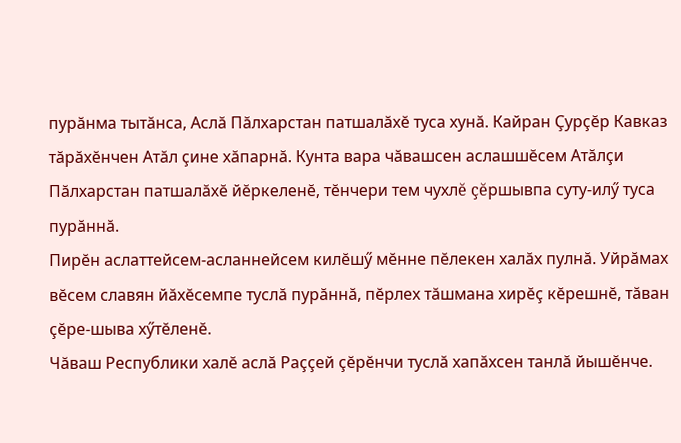пурăнма тытăнса, Аслă Пăлхарстан патшалăхĕ туса хунă. Кайран Çурçĕр Кавказ тăрăхĕнчен Атăл çине хăпарнă. Кунта вара чăвашсен аслашшĕсем Атăлçи Пăлхарстан патшалăхĕ йĕркеленĕ, тĕнчери тем чухлĕ çĕршывпа суту-илӳ туса пурăннă.
Пирĕн аслаттейсем-асланнейсем килĕшӳ мĕнне пĕлекен халăх пулнă. Уйрăмах вĕсем славян йăхĕсемпе туслă пурăннă, пĕрлех тăшмана хирĕç кĕрешнĕ, тăван çĕре-шыва хӳтĕленĕ.
Чăваш Республики халĕ аслă Раççей çĕрĕнчи туслă хапăхсен танлă йышĕнче.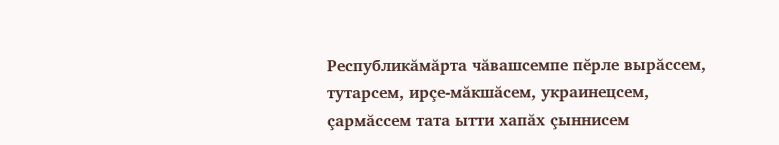Республикăмăрта чăвашсемпе пĕрле вырăссем, тутарсем, ирçе-мăкшăсем, украинецсем, çармăссем тата ытти хапăх çыннисем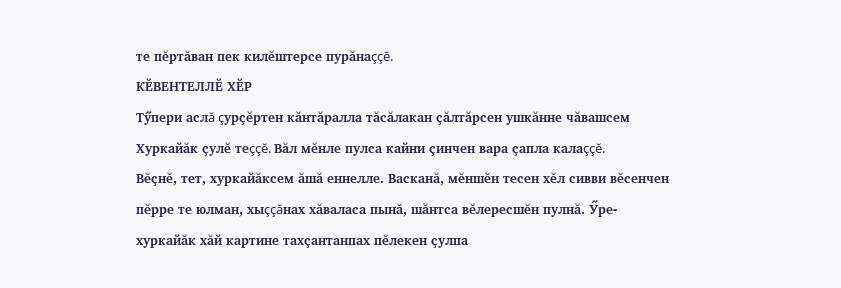те пĕртăван пек килĕштерсе пурăнаççĕ.
КӖВЕНТЕЛЛӖ ХӖР
Тӳпери аслă çурçĕртен кăнтăралла тăсăлакан çăлтăрсен ушкăнне чăвашсем Хуркайăк çулĕ теççĕ. Вăл мĕнле пулса кайни çинчен вара çапла калаççĕ.
Вĕçнĕ, тет, хуркайăксем ăшă еннелле. Васканă, мĕншĕн тесен хĕл сивви вĕсенчен пĕрре те юлман, хыççăнах хăваласа пынă, шăнтса вĕлересшĕн пулнă. Ӳре-хуркайăк хăй картине тахçантанпах пĕлекен çулпа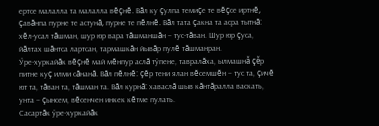ертсе малалла та малалла вĕçнĕ. Вăл ку çулпа темиçе те вĕçсе иртнĕ, çавăнпа пурне те астунă, пурне те пĕлнĕ. Вăл тата çакна та асра тытнă: хĕл-усал тăшман, шур юр вара тăшманшăн – тус-тăван. Шур юр çуса, йăлтах шăнтса лартсан, тармашкăн йывăр пулĕ тăшманран.
Ӳре-хуркайăк вĕçнĕ май мĕнпур аслă тӳпене, тавралăха, ылмашнă çĕр питне куç илми сăнанă. Вăл пĕлнĕ: çĕр тени ялан вĕсемшĕн – тус та, çичĕ ют та, тăван та, тăшман та. Вăл курнă: хаваслă шыв кăнтăралла васкать, унта – çынсем, вĕсенчен инкек кĕтме пулать.
Сасартăк ӳре-хуркайăк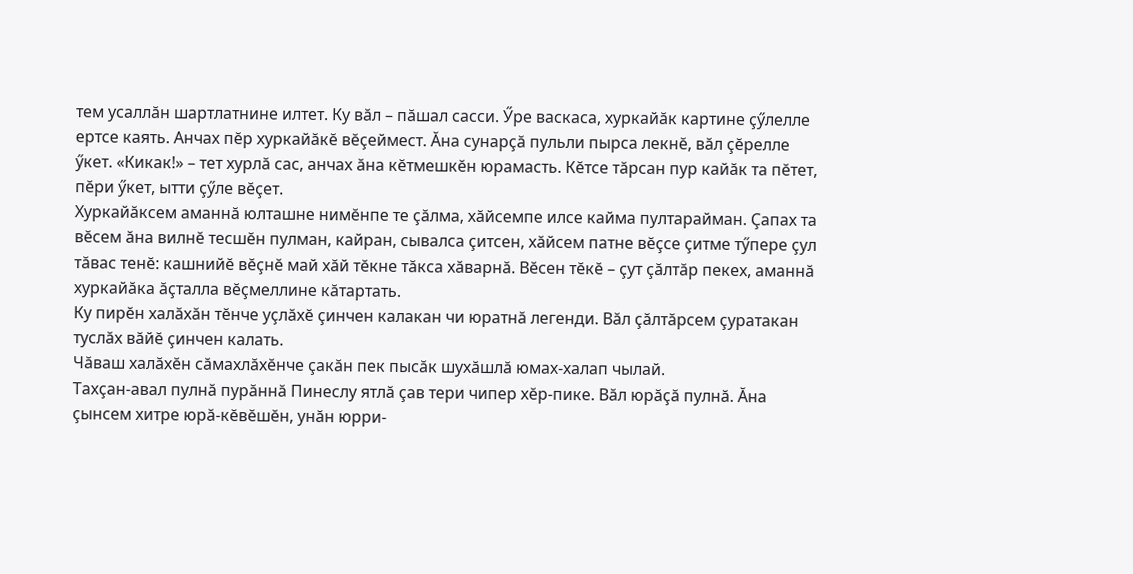тем усаллăн шартлатнине илтет. Ку вăл – пăшал сасси. Ӳре васкаса, хуркайăк картине çӳлелле ертсе каять. Анчах пĕр хуркайăкĕ вĕçеймест. Ăна сунарçă пульли пырса лекнĕ, вăл çĕрелле ӳкет. «Кикак!» – тет хурлă сас, анчах ăна кĕтмешкĕн юрамасть. Кĕтсе тăрсан пур кайăк та пĕтет, пĕри ӳкет, ытти çӳле вĕçет.
Хуркайăксем аманнă юлташне нимĕнпе те çăлма, хăйсемпе илсе кайма пултарайман. Çапах та вĕсем ăна вилнĕ тесшĕн пулман, кайран, сывалса çитсен, хăйсем патне вĕçсе çитме тӳпере çул тăвас тенĕ: кашнийĕ вĕçнĕ май хăй тĕкне тăкса хăварнă. Вĕсен тĕкĕ – çут çăлтăр пекех, аманнă хуркайăка ăçталла вĕçмеллине кăтартать.
Ку пирĕн халăхăн тĕнче уçлăхĕ çинчен калакан чи юратнă легенди. Вăл çăлтăрсем çуратакан туслăх вăйĕ çинчен калать.
Чăваш халăхĕн сăмахлăхĕнче çакăн пек пысăк шухăшлă юмах-халап чылай.
Тахçан-авал пулнă пурăннă Пинеслу ятлă çав тери чипер хĕр-пике. Вăл юрăçă пулнă. Ăна çынсем хитре юрă-кĕвĕшĕн, унăн юрри-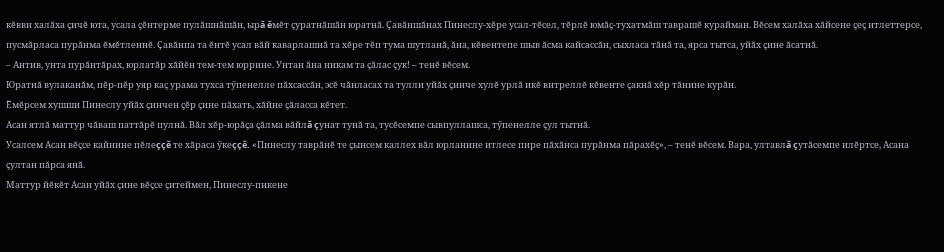кĕвви халăха çичĕ юта, усала çĕнтерме пулăшнăшăн, ырă ĕмĕт çуратнăшăн юратнă. Çавăншăнах Пинеслу-хĕре усал-тĕсел, тĕрлĕ юмăç-тухатмăш таврашĕ курайман. Вĕсем халăха хăйсене çеç итлеттерсе, пусмăрласа пурăнма ĕмĕтленнĕ. Çавăнпа та ĕнтĕ усал вăй каварлашнă та хĕре тĕп тума шутланă, ăна, кĕвентепе шыв ăсма кайсассăн, сыхласа тăнă та, ярса тытса, уйăх çине ăсатнă.
– Антив, унта пурăнтăрах, юрлатăр хăйĕн тем-тем юррине. Унтан ăна никам та çăлас çук! – тенĕ вĕсем.
Юратнă вулаканăм, пĕр-пĕр уяр каç урама тухса тӳпенелле пăхсассăн, эсĕ чăнласах та тулли уйăх çинче хулĕ урлă икĕ витреллĕ кĕвенте çакнă хĕр тăнине курăн.
Ĕмĕрсем хушши Пинеслу уйăх çинчен çĕр çине пăхать, хăйне çăласса кĕтет.
Асан ятлă маттур чăваш паттăрĕ пулнă. Вăл хĕр-юрăçа çăлма вăйлă çунат тунă та, тусĕсемпе сывпуллашса, тӳпенелле çул тытнă.
Усалсем Асан вĕçсе кайнине пĕлеççĕ те хăраса ӳкеççĕ. «Пинеслу таврăнĕ те çынсем каллех вăл юрланине итлесе пире пăхăнса пурăнма пăрахĕç», – тенĕ вĕсем. Вара, ултавлă çутăсемпе илĕртсе, Асана çултан пăрса янă.
Маттур йĕкĕт Асан уйăх çине вĕçсе çитеймен, Пинеслу-пикене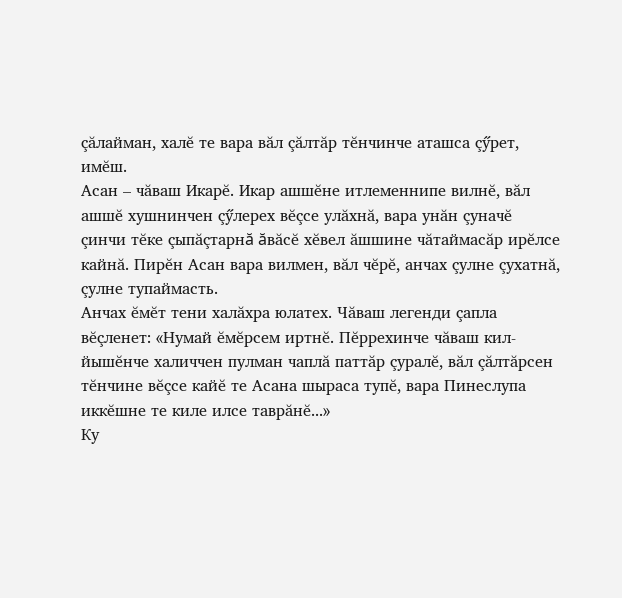çăлайман, халĕ те вара вăл çăлтăр тĕнчинче аташса çӳрет, имĕш.
Асан – чăваш Икарĕ. Икар ашшĕне итлеменнипе вилнĕ, вăл ашшĕ хушнинчен çӳлерех вĕçсе улăхнă, вара унăн çуначĕ çинчи тĕке çыпăçтарнă ăвăсĕ хĕвел ăшшине чăтаймасăр ирĕлсе кайнă. Пирĕн Асан вара вилмен, вăл чĕрĕ, анчах çулне çухатнă, çулне тупаймасть.
Анчах ĕмĕт тени халăхра юлатех. Чăваш легенди çапла вĕçленет: «Нумай ĕмĕрсем иртнĕ. Пĕррехинче чăваш кил-йышĕнче халиччен пулман чаплă паттăр çуралĕ, вăл çăлтăрсен тĕнчине вĕçсе кайĕ те Асана шыраса тупĕ, вара Пинеслупа иккĕшне те киле илсе таврăнĕ...»
Ку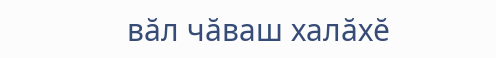вăл чăваш халăхĕ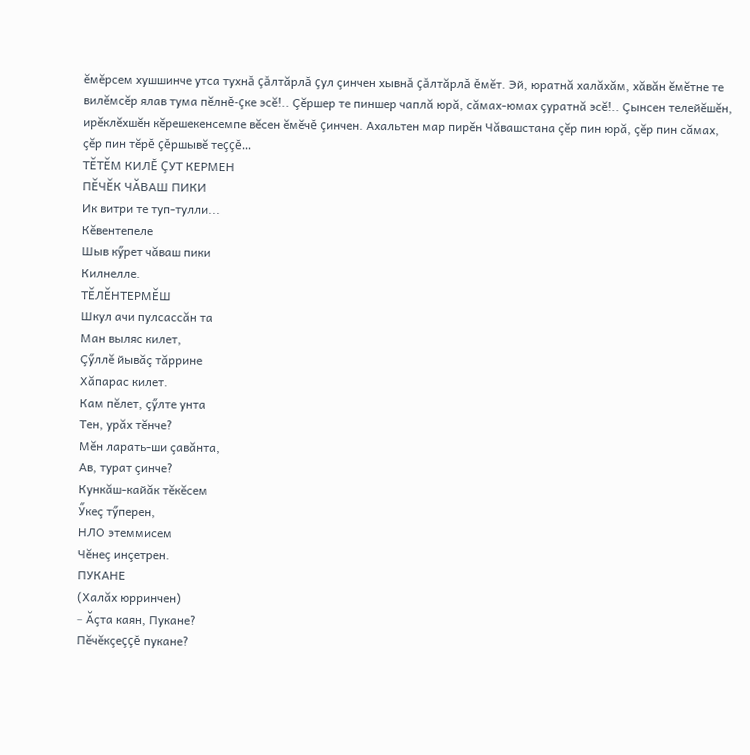ĕмĕрсем хушшинче утса тухнă çăлтăрлă çул çинчен хывнă çăлтăрлă ĕмĕт. Эй, юратнă халăхăм, хăвăн ĕмĕтне те вилĕмсĕр ялав тума пĕлнĕ-çке эсĕ!.. Çĕршер те пиншер чаплă юрă, сăмах-юмах çуратнă эсĕ!.. Çынсен телейĕшĕн, ирĕклĕхшĕн кĕрешекенсемпе вĕсен ĕмĕчĕ çинчен. Ахальтен мар пирĕн Чăвашстана çĕр пин юрă, çĕр пин сăмах, çĕр пин тĕрĕ çĕршывĕ теççĕ...
ТĔТĔМ КИЛĔ ÇУТ КЕРМЕН
ПĔЧĔК ЧĂВАШ ПИКИ
Ик витри те туп-тулли...
Кĕвентепеле
Шыв кӳрет чăваш пики
Килнелле.
ТĔЛĔНТЕРМĔШ
Шкул ачи пулсассăн та
Ман выляс килет,
Çӳллĕ йывăç тăррине
Хăпарас килет.
Кам пĕлет, çӳлте унта
Тен, урăх тĕнче?
Мĕн ларать-ши çавăнта,
Ав, турат çинче?
Кункăш-кайăк тĕкĕсем
Ӳкеç тӳперен,
НЛО этеммисем
Чĕнеç инçетрен.
ПУКАНЕ
(Халăх юрринчен)
– Ăçта каян, Пукане?
Пĕчĕкçеççĕ пукане?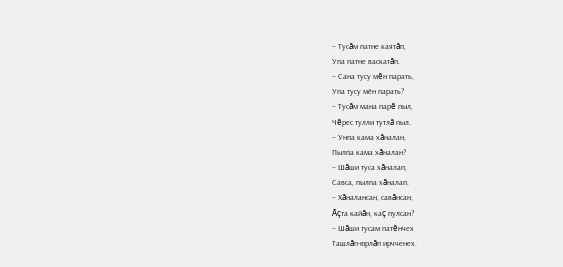– Тусăм патне каятăп,
Упа патне васкатăп.
– Сана тусу мĕн парать,
Упа тусу мӗн парать?
– Тусăм мана парĕ пыл,
Чĕрес тулли тутлă пыл.
– Унпа кама хăналан,
Пылпа кама хăналан?
– Шăши туса хăналап,
Савса, пылпа хăналап.
– Хăналансан, савăнсан,
Ăçта кайăн, каç пулсан?
– Шăши тусам патĕнчех
Ташлăп-юрлăп ирчченех.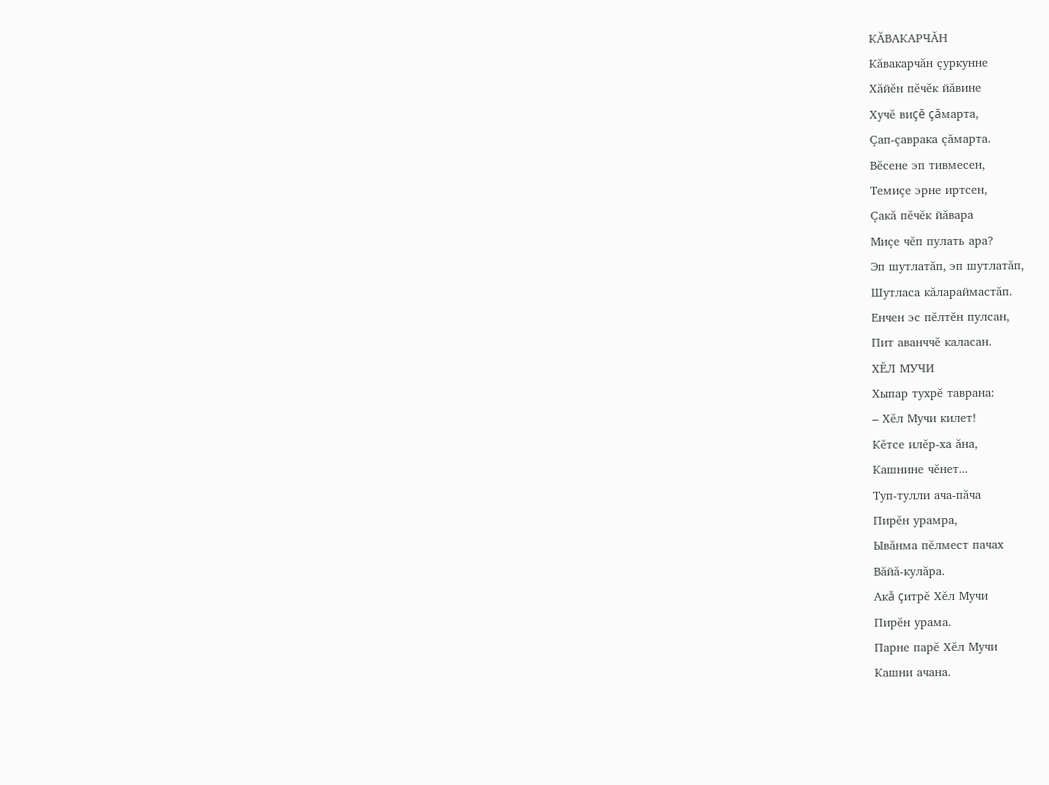КĂВАКАРЧĂН
Кăвакарчăн çуркунне
Хăйĕн пĕчĕк йăвине
Хучĕ виçĕ çăмарта,
Çап-çаврака çăмарта.
Вĕсене эп тивмесен,
Темиçе эрне иртсен,
Çакă пĕчĕк йăвара
Миçе чĕп пулать ара?
Эп шутлатăп, эп шутлатăп,
Шутласа кăлараймастăп.
Енчен эс пĕлтĕн пулсан,
Пит аванччĕ каласан.
ХĔЛ МУЧИ
Хыпар тухрĕ таврана:
– Хĕл Мучи килет!
Кĕтсе илĕр-ха ăна,
Кашнине чĕнет...
Туп-тулли ача-пăча
Пирĕн урамра,
Ывăнма пĕлмест пачах
Вăйă-кулăра.
Акă çитрĕ Хĕл Мучи
Пирĕн урама.
Парне парĕ Хĕл Мучи
Кашни ачана.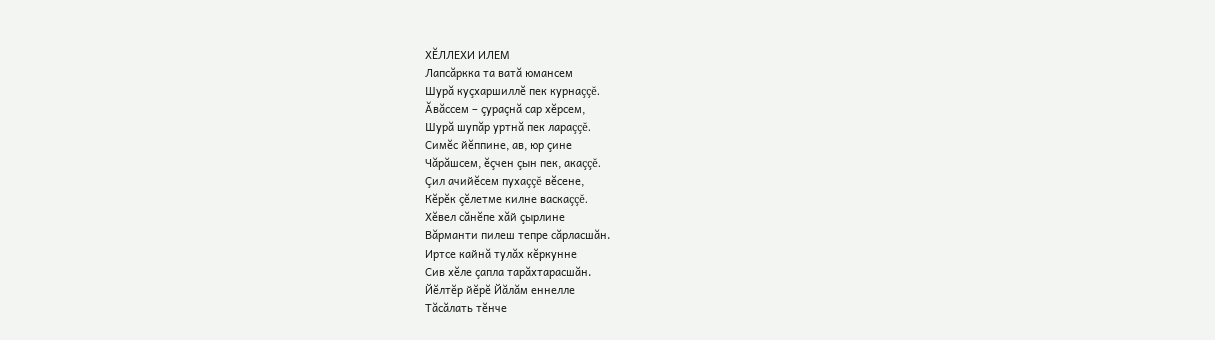ХĔЛЛЕХИ ИЛЕМ
Лапсăркка та ватă юмансем
Шурă куçхаршиллĕ пек курнаççĕ.
Ăвăссем – çураçнă сар хĕрсем,
Шурă шупăр уртнă пек лараççĕ.
Симĕс йĕппине, ав, юр çине
Чăрăшсем, ĕçчен çын пек, акаççĕ.
Çил ачийĕсем пухаççĕ вĕсене,
Кĕрĕк çĕлетме килне васкаççĕ.
Хĕвел сăнĕпе хăй çырлине
Вăрманти пилеш тепре сăрласшăн.
Иртсе кайнă тулăх кĕркунне
Сив хĕле çапла тарăхтарасшăн.
Йĕлтĕр йĕрĕ Йăлăм еннелле
Тăсăлать тĕнче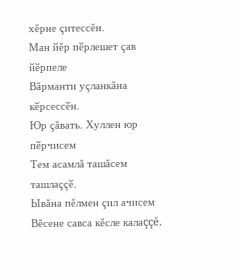хĕрне çитессĕн.
Ман йĕр пӗрлешет çав йӗрпеле
Вăрманти уçланкăна кӗрсессӗн.
Юр çăвать. Хуллен юр пӗрчисем
Тем асамлă ташăсем ташлаççӗ.
Ывăна пĕлмен çил ачисем
Вĕсене савса кĕсле калаççĕ.